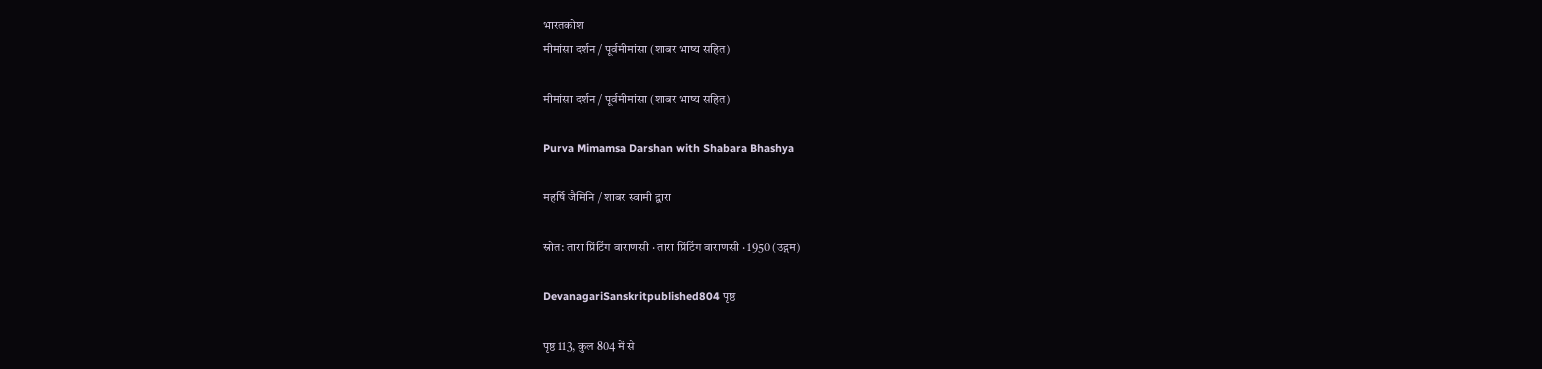भारतकोश
मीमांसा दर्शन / पूर्वमीमांसा (शाबर भाष्य सहित)

मीमांसा दर्शन / पूर्वमीमांसा (शाबर भाष्य सहित)

Purva Mimamsa Darshan with Shabara Bhashya

महर्षि जैमिनि / शाबर स्वामी द्वारा

स्रोत: तारा प्रिंटिंग वाराणसी · तारा प्रिंटिंग वाराणसी · 1950 (उद्गम)

DevanagariSanskritpublished804 पृष्ठ

पृष्ठ 113, कुल 804 में से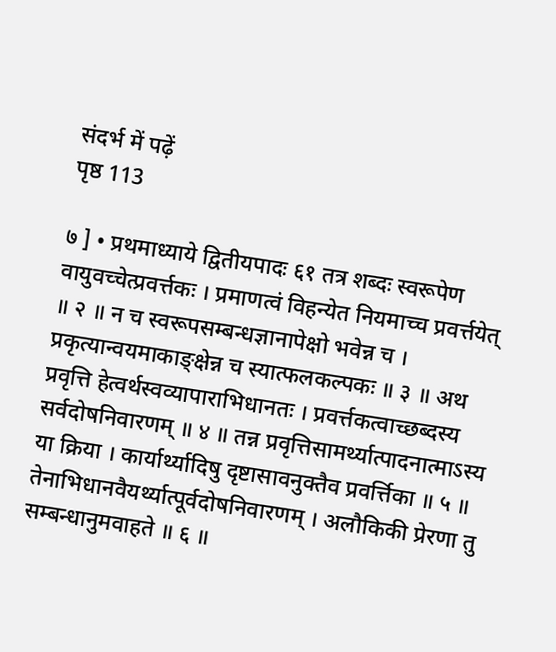संदर्भ में पढ़ें
पृष्ठ 113

७ ] • प्रथमाध्याये द्वितीयपादः ६१ तत्र शब्दः स्वरूपेण वायुवच्चेत्प्रवर्त्तकः । प्रमाणत्वं विहन्येत नियमाच्च प्रवर्त्तयेत् ॥ २ ॥ न च स्वरूपसम्बन्धज्ञानापेक्षो भवेन्न च । प्रकृत्यान्वयमाकाङ्क्षेन्न च स्यात्फलकल्पकः ॥ ३ ॥ अथ प्रवृत्ति हेत्वर्थस्वव्यापाराभिधानतः । प्रवर्त्तकत्वाच्छब्दस्य सर्वदोषनिवारणम् ॥ ४ ॥ तन्न प्रवृत्तिसामर्थ्यात्पादनात्माऽस्य या क्रिया । कार्यार्थ्यादिषु दृष्टासावनुक्तैव प्रवर्त्तिका ॥ ५ ॥ तेनाभिधानवैयर्थ्यात्पूर्वदोषनिवारणम् । अलौकिकी प्रेरणा तु सम्बन्धानुमवाहते ॥ ६ ॥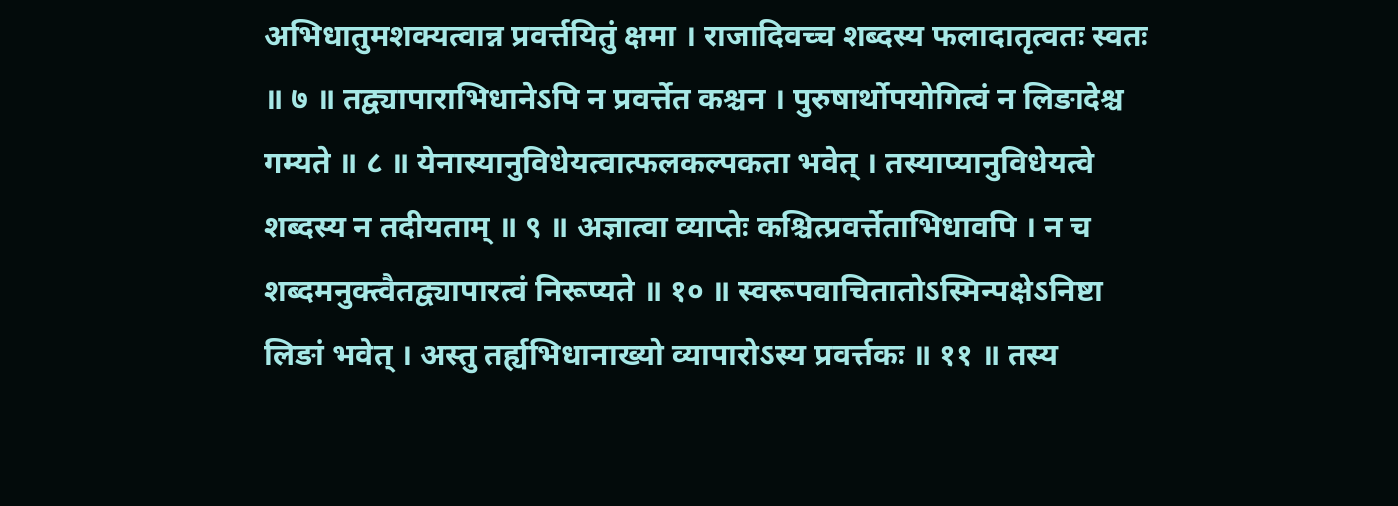अभिधातुमशक्यत्वान्न प्रवर्त्तयितुं क्षमा । राजादिवच्च शब्दस्य फलादातृत्वतः स्वतः ॥ ७ ॥ तद्व्यापाराभिधानेऽपि न प्रवर्त्तेत कश्चन । पुरुषार्थोपयोगित्वं न लिङादेश्च गम्यते ॥ ८ ॥ येनास्यानुविधेयत्वात्फलकल्पकता भवेत् । तस्याप्यानुविधेयत्वे शब्दस्य न तदीयताम् ॥ ९ ॥ अज्ञात्वा व्याप्तेः कश्चित्प्रवर्त्तेताभिधावपि । न च शब्दमनुक्त्वैतद्व्यापारत्वं निरूप्यते ॥ १० ॥ स्वरूपवाचितातोऽस्मिन्पक्षेऽनिष्टा लिङां भवेत् । अस्तु तर्ह्यभिधानाख्यो व्यापारोऽस्य प्रवर्त्तकः ॥ ११ ॥ तस्य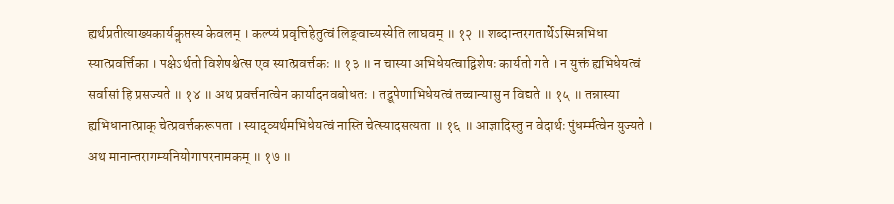ह्यर्थप्रतीत्याख्यकार्यकॢप्तस्य केवलम् । कल्प्यं प्रवृत्तिहेतुत्वं लिङ्वाच्यस्येति लाघवम् ॥ १२ ॥ शब्दान्तरगतार्थेऽस्मिन्नभिधा स्यात्प्रवर्त्तिका । पक्षेऽर्थतो विशेषश्चेत्स एव स्यात्प्रवर्त्तकः ॥ १३ ॥ न चास्या अभिधेयत्वाद्विशेषः कार्यतो गते । न युक्तं ह्यभिधेयत्वं सर्वासां हि प्रसज्यते ॥ १४ ॥ अथ प्रवर्त्तनात्वेन कार्यादनवबोधतः । तद्रूपेणाभिधेयत्वं तच्चान्यासु न विद्यते ॥ १५ ॥ तन्नास्या ह्यभिधानात्प्राक् चेत्प्रवर्त्तकरूपता । स्याद्व्यर्थमभिधेयत्वं नास्ति चेत्स्यादसत्यता ॥ १६ ॥ आज्ञादिस्तु न वेदार्थः पुंधर्म्मत्वेन युज्यते । अथ मानान्तरागम्यनियोगापरनामकम् ॥ १७ ॥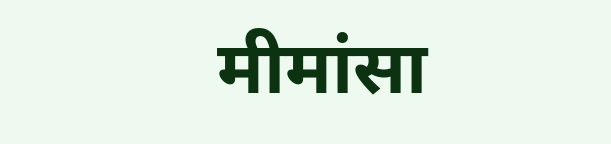मीमांसा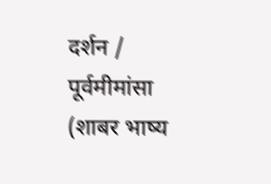दर्शन / पूर्वमीमांसा (शाबर भाष्य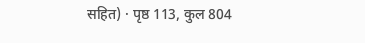सहित) · पृष्ठ 113, कुल 804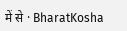में से · BharatKosha